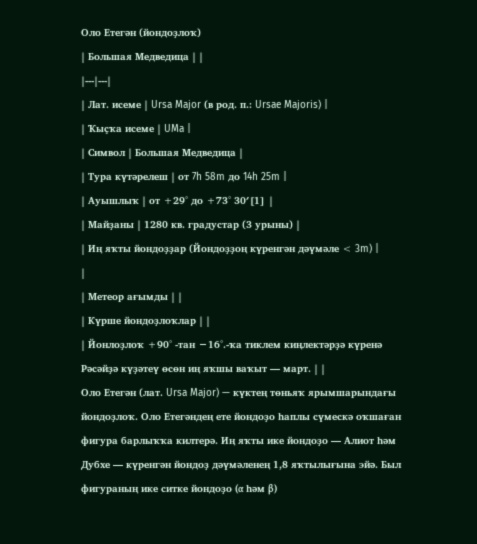Оло Етегән (йондоҙлоҡ)
| Большая Медведица | |
|---|---|
| Лат. исеме | Ursa Major (в род. п.: Ursae Majoris) |
| Ҡыҫҡа исеме | UMa |
| Символ | Большая Медведица |
| Тура күтәрелеш | от 7h 58m до 14h 25m |
| Ауышлыҡ | от +29° до +73° 30′[1] |
| Майҙаны | 1280 кв. градустар (3 урыны) |
| Иң яҡты йондоҙҙар (Йондоҙҙоң күренгән дәүмәле < 3m) |
|
| Метеор ағымды | |
| Күрше йондоҙлоҡлар | |
| Йонлоҙлоҡ +90° -тан −16°.-ҡа тиклем киңлектәрҙә күренә Рәсәйҙә күҙәтеү өсөн иң яҡшы ваҡыт — март. | |
Оло Етегән (лат. Ursa Major) — күктең төньяҡ ярымшарындағы йондоҙлоҡ. Оло Етегәндең ете йондоҙо һаплы сүмескә оҡшаған фигура барлыҡҡа килтерә. Иң яҡты ике йондоҙо — Алиот һәм Дубхе — күренгән йондоҙ дәүмәленең 1,8 яҡтылығына эйә. Был фигураның ике ситке йондоҙо (α һәм β)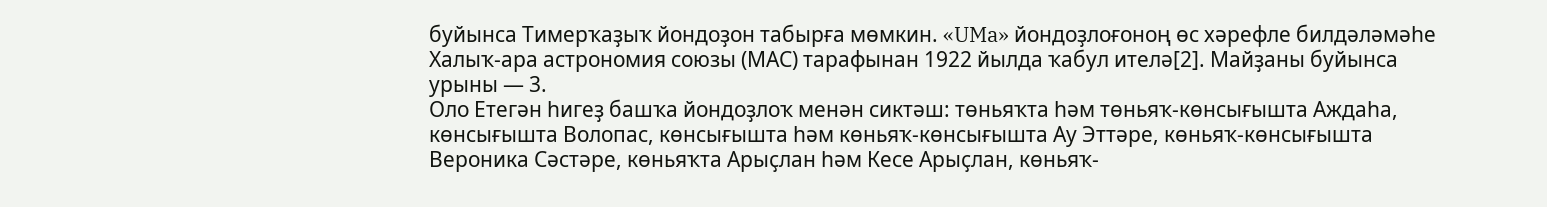буйынса Тимерҡаҙыҡ йондоҙон табырға мөмкин. «UMa» йондоҙлоғоноң өс хәрефле билдәләмәһе Халыҡ-ара астрономия союзы (МАС) тарафынан 1922 йылда ҡабул ителә[2]. Майҙаны буйынса урыны — 3.
Оло Етегән һигеҙ башҡа йондоҙлоҡ менән сиктәш: төньяҡта һәм төньяҡ-көнсығышта Аждаһа, көнсығышта Волопас, көнсығышта һәм көньяҡ-көнсығышта Ау Эттәре, көньяҡ-көнсығышта Вероника Сәстәре, көньяҡта Арыҫлан һәм Кесе Арыҫлан, көньяҡ-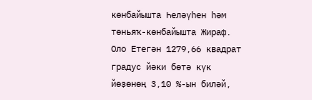көнбайышта Һеләүһен һәм төньяҡ-көнбайышта Жираф. Оло Етегән 1279,66 квадрат градус йәки бөтә күк йөҙөнөң 3,10 %-ын биләй,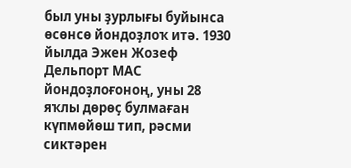был уны ҙурлығы буйынса өсөнсө йондоҙлоҡ итә. 1930 йылда Эжен Жозеф Дельпорт МАС йондоҙлоғоноң, уны 28 яҡлы дөрөҫ булмаған күпмөйөш тип, рәсми сиктәрен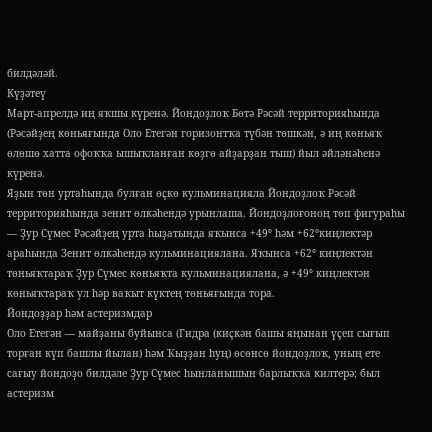билдәләй.
Күҙәтеү
Март-апрелдә иң яҡшы күренә. Йондоҙлоҡ Бөтә Рәсәй территорияһында (Рәсәйҙең көньяғында Оло Етегән горизонтҡа түбән төшкән, ә иң көньяҡ өлөшө хатта офоҡҡа ышыҡланған көҙгө айҙарҙан тыш) йыл әйләнәһенә күренә.
Яҙын төн уртаһында булған өҫкө кульминацияла Йондоҙлоҡ Рәсәй территорияһында зенит өлкәһендә урынлаша. Йондоҙлоғоноң төп фигураһы — Ҙур Сүмес Рәсәйҙең урта һыҙатында яҡынса +49° һәм +62°киңлектәр араһында Зенит өлкәһендә кульминациялана. Яҡынса +62° киңлектән төньяҡтараҡ Ҙур Сүмес көньяҡта кульминациялана, ә +49° киңлектән көньяҡтараҡ ул һәр ваҡыт күктең төньяғында тора.
Йондоҙҙар һәм астеризмдар
Оло Етегән — майҙаны буйынса (Гидра (киҫкән башы яңынан үҫеп сығып торған күп башлы йылан) һәм Ҡыҙҙан һуң) өсөнсө йондоҙлоҡ, уның ете сағыу йондоҙо билдәле Ҙур Сүмес һынланышын барлыҡҡа килтерә; был астеризм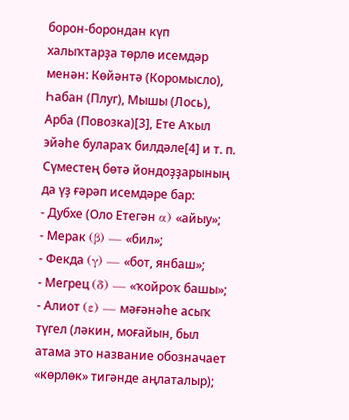борон-борондан күп халыҡтарҙа төрлө исемдәр менән: Көйәнтә (Коромысло), Һабан (Плуг), Мышы (Лось), Арба (Повозка)[3], Ете Аҡыл эйәһе булараҡ билдәле[4] и т. п. Сүместең бөтә йондоҙҙарының да үҙ ғәрәп исемдәре бар:
- Дубхе (Оло Етегән α) «айыу»;
- Мерак (β) — «бил»;
- Фекда (γ) — «бот, янбаш»;
- Мегрец (δ) — «ҡойроҡ башы»;
- Алиот (ε) — мәғәнәһе асыҡ түгел (ләкин, моғайын, был атама это название обозначает «көрлөк» тигәнде аңлаталыр);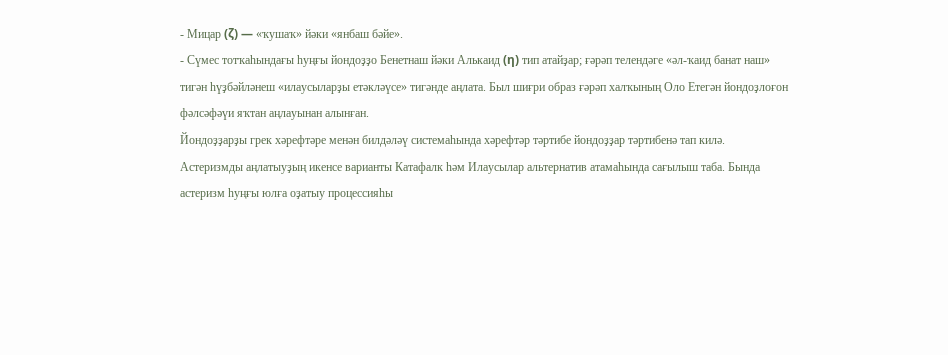- Мицар (ζ) — «ҡушаҡ» йәки «янбаш бәйе».
- Сүмес тотҡаһындағы һуңғы йондоҙҙо Бенетнаш йәки Алькаид (η) тип атайҙар; ғәрәп телендәге «әл-ҡаид банат наш» тигән һүҙбәйләнеш «илаусыларҙы етәкләүсе» тигәнде аңлата. Был шиғри образ ғәрәп халҡының Оло Етегән йондоҙлоғон фәлсәфәүи яҡтан аңлауынан алынған.
Йондоҙҙарҙы грек хәрефтәре менән билдәләү системаһында хәрефтәр тәртибе йондоҙҙар тәртибенә тап килә.
Астеризмды аңлатыуҙың икенсе варианты Катафалк һәм Илаусылар альтернатив атамаһында сағылыш таба. Бында астеризм һуңғы юлға оҙатыу процессияһы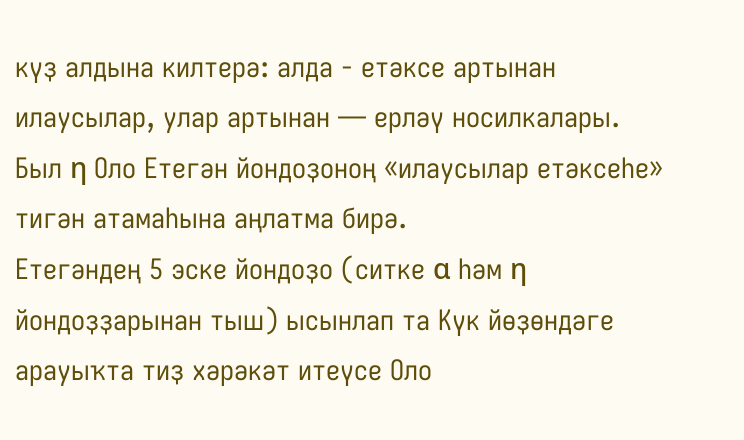күҙ алдына килтерә: алда - етәксе артынан илаусылар, улар артынан — ерләү носилкалары. Был η Оло Етегән йондоҙоноң «илаусылар етәксеһе» тигән атамаһына аңлатма бирә.
Етегәндең 5 эске йондоҙо (ситке α һәм η йондоҙҙарынан тыш) ысынлап та Күк йөҙөндәге арауыҡта тиҙ хәрәкәт итеүсе Оло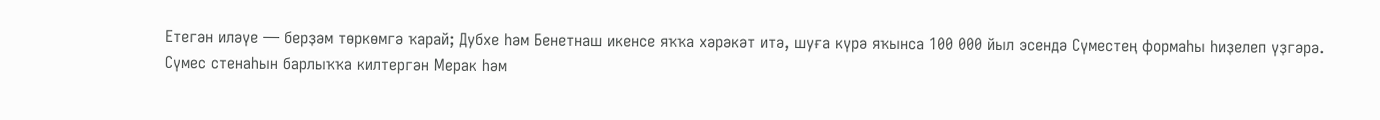Етегән иләүе — берҙәм төркөмгә ҡарай; Дубхе һәм Бенетнаш икенсе яҡҡа хәрәкәт итә, шуға күрә яҡынса 100 000 йыл эсендә Сүместең формаһы һиҙелеп үҙгәрә.
Сүмес стенаһын барлыҡҡа килтергән Мерак һәм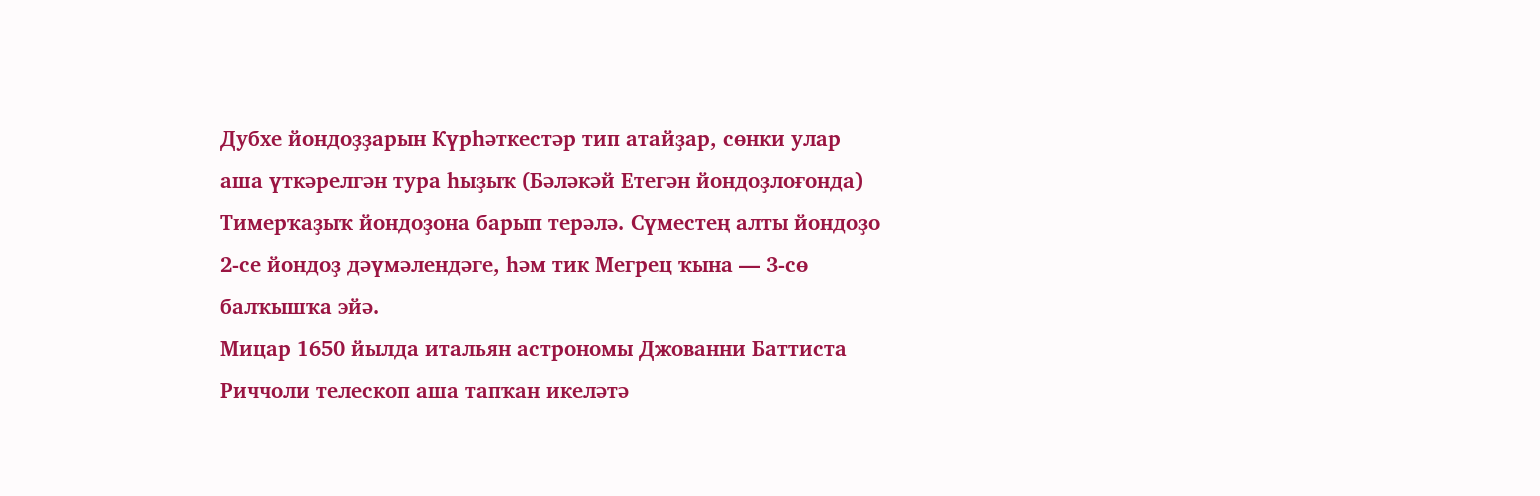Дубхе йондоҙҙарын Күрһәткестәр тип атайҙар, сөнки улар аша үткәрелгән тура һыҙыҡ (Бәләкәй Етегән йондоҙлоғонда) Тимерҡаҙыҡ йондоҙона барып терәлә. Сүместең алты йондоҙо 2-се йондоҙ дәүмәлендәге, һәм тик Мегрец ҡына — 3-сө балҡышҡа эйә.
Мицар 1650 йылда итальян астрономы Джованни Баттиста Риччоли телескоп аша тапҡан икеләтә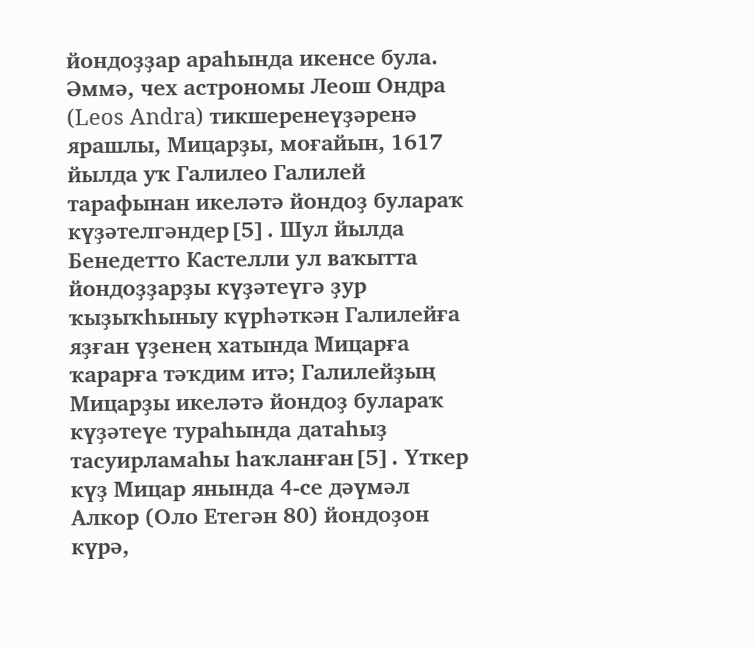йондоҙҙар араһында икенсе була. Әммә, чех астрономы Леош Ондра (Leos Andra) тикшеренеүҙәренә ярашлы, Мицарҙы, моғайын, 1617 йылда уҡ Галилео Галилей тарафынан икеләтә йондоҙ булараҡ күҙәтелгәндер[5]. Шул йылда Бенедетто Кастелли ул ваҡытта йондоҙҙарҙы күҙәтеүгә ҙур ҡыҙыҡһыныу күрһәткән Галилейға яҙған үҙенең хатында Мицарға ҡарарға тәҡдим итә; Галилейҙың Мицарҙы икеләтә йондоҙ булараҡ күҙәтеүе тураһында датаһыҙ тасуирламаһы һаҡланған[5]. Үткер күҙ Мицар янында 4-се дәүмәл Алкор (Оло Етегән 80) йондоҙон күрә,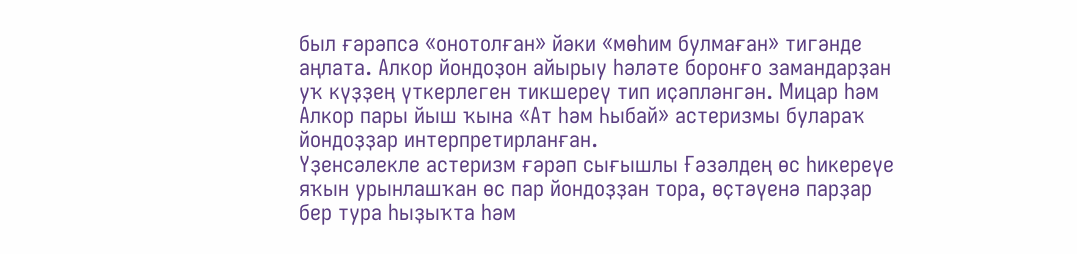был ғәрәпсә «онотолған» йәки «мөһим булмаған» тигәнде аңлата. Алкор йондоҙон айырыу һәләте боронғо замандарҙан уҡ күҙҙең үткерлеген тикшереү тип иҫәпләнгән. Мицар һәм Алкор пары йыш ҡына «Ат һәм Һыбай» астеризмы булараҡ йондоҙҙар интерпретирланған.
Үҙенсәлекле астеризм ғәрәп сығышлы Ғәзәлдең өс һикереүе яҡын урынлашҡан өс пар йондоҙҙан тора, өҫтәүенә парҙар бер тура һыҙыҡта һәм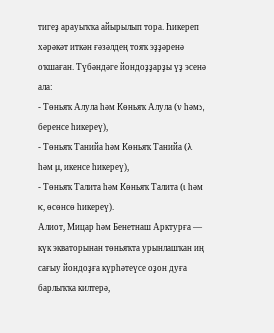тигеҙ арауыҡҡа айырылып тора. Һикереп хәрәкәт иткән ғәзәлдең тояҡ эҙҙәренә оҡшаған. Түбәндәге йондоҙҙарҙы үҙ эсенә ала:
- Төньяҡ Алула һәм Көньяҡ Алула (ν һәмנ, беренсе һикереү),
- Төньяҡ Танийа һәм Көньяҡ Танийа (λ һәм μ, икенсе һикереү),
- Төньяҡ Талита һәм Көньяҡ Талита (ι һәм κ, өсөнсө һикереү).
Алиот, Мицар һәм Бенетнаш Арктурға — күк экваторынан төньяҡта урынлашҡан иң сағыу йондоҙға күрһәтеүсе оҙон дуға барлыҡҡа килтерә,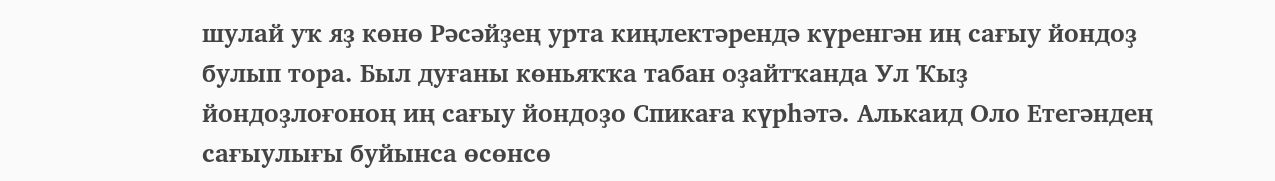шулай уҡ яҙ көнө Рәсәйҙең урта киңлектәрендә күренгән иң сағыу йондоҙ булып тора. Был дуғаны көньяҡҡа табан оҙайтҡанда Ул Ҡыҙ йондоҙлоғоноң иң сағыу йондоҙо Спикаға күрһәтә. Алькаид Оло Етегәндең сағыулығы буйынса өсөнсө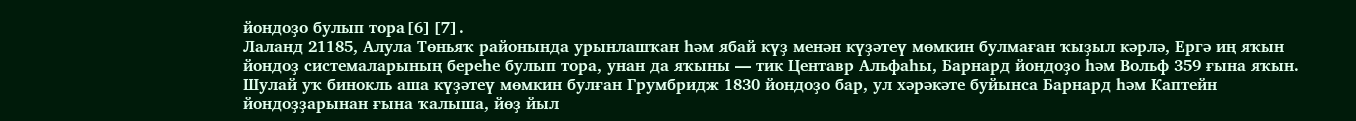йондоҙо булып тора[6][7].
Лаланд 21185, Алула Төньяҡ районында урынлашҡан һәм ябай күҙ менән күҙәтеү мөмкин булмаған ҡыҙыл кәрлә, Ергә иң яҡын йондоҙ системаларының береһе булып тора, унан да яҡыны — тик Центавр Альфаһы, Барнард йондоҙо һәм Вольф 359 ғына яҡын. Шулай уҡ бинокль аша күҙәтеү мөмкин булған Грумбридж 1830 йондоҙо бар, ул хәрәкәте буйынса Барнард һәм Каптейн йондоҙҙарынан ғына ҡалыша, йөҙ йыл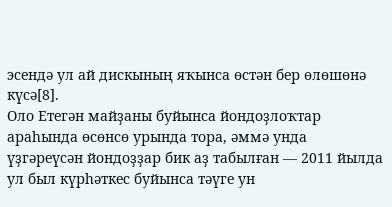эсендә ул ай дискының яҡынса өстән бер өлөшөнә күсә[8].
Оло Етегән майҙаны буйынса йондоҙлоҡтар араһында өсөнсө урында тора, әммә унда үҙгәреүсән йондоҙҙар бик аҙ табылған — 2011 йылда ул был күрһәткес буйынса тәүге ун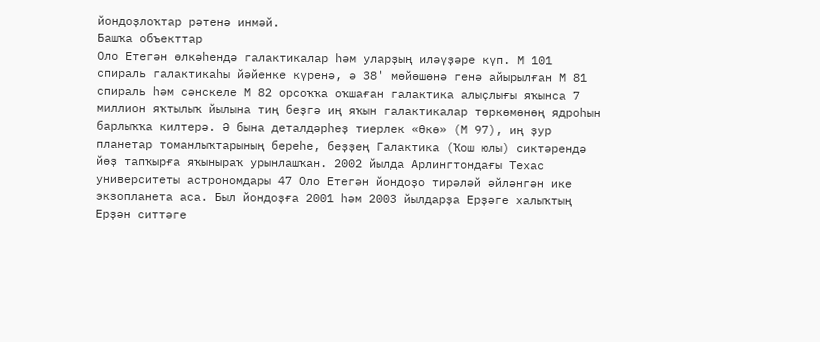йондоҙлоҡтар рәтенә инмәй.
Башҡа объекттар
Оло Етегән өлкәһендә галактикалар һәм уларҙың иләүҙәре күп. М 101 спираль галактикаһы йәйенке күренә, ә 38' мөйөшөнә генә айырылған М 81 спираль һәм сәнскеле М 82 орсоҡҡа оҡшаған галактика алыҫлығы яҡынса 7 миллион яҡтылыҡ йылына тиң беҙгә иң яҡын галактикалар төркөмөнөң ядроһын барлыҡҡа килтерә. Ә бына деталдәрһеҙ тиерлек «Өкө» (М 97), иң ҙур планетар томанлыҡтарының береһе, беҙҙең Галактика (Ҡош юлы) сиктәрендә йөҙ тапҡырға яҡыныраҡ урынлашҡан. 2002 йылда Арлингтондағы Техас университеты астрономдары 47 Оло Етегән йондоҙо тирәләй әйләнгән ике экзопланета аса. Был йондоҙға 2001 һәм 2003 йылдарҙа Ерҙәге халыҡтың Ерҙән ситтәге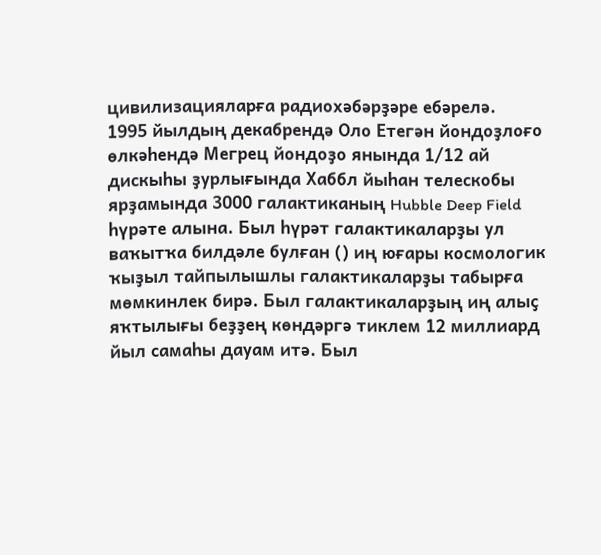цивилизацияларға радиохәбәрҙәре ебәрелә.
1995 йылдың декабрендә Оло Етегән йондоҙлоғо өлкәһендә Мегрец йондоҙо янында 1/12 ай дискыһы ҙурлығында Хаббл йыһан телескобы ярҙамында 3000 галактиканың Hubble Deep Field һүрәте алына. Был һүрәт галактикаларҙы ул ваҡытҡа билдәле булған () иң юғары космологик ҡыҙыл тайпылышлы галактикаларҙы табырға мөмкинлек бирә. Был галактикаларҙың иң алыҫ яҡтылығы беҙҙең көндәргә тиклем 12 миллиард йыл самаһы дауам итә. Был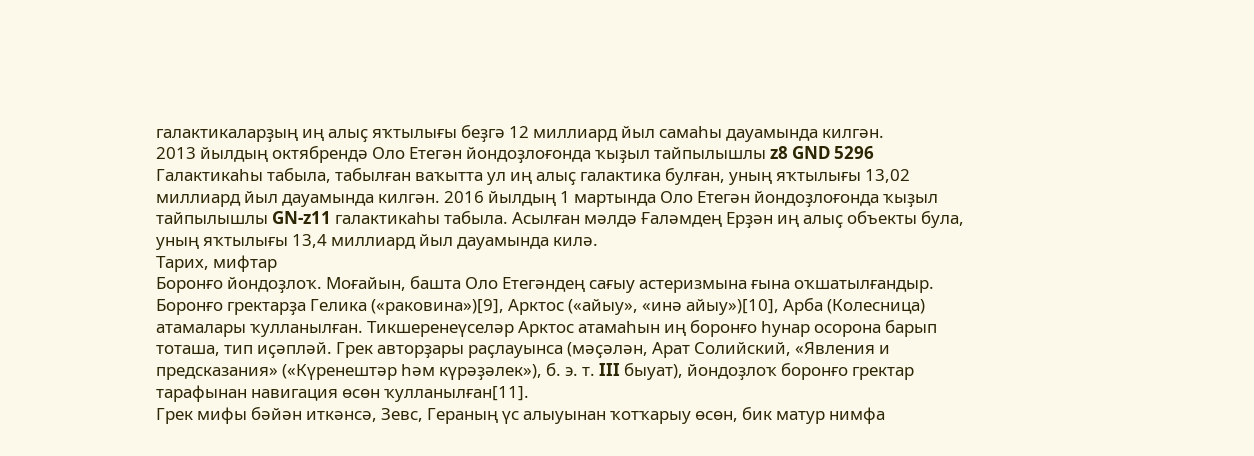галактикаларҙың иң алыҫ яҡтылығы беҙгә 12 миллиард йыл самаһы дауамында килгән.
2013 йылдың октябрендә Оло Етегән йондоҙлоғонда ҡыҙыл тайпылышлы z8 GND 5296 Галактикаһы табыла, табылған ваҡытта ул иң алыҫ галактика булған, уның яҡтылығы 13,02 миллиард йыл дауамында килгән. 2016 йылдың 1 мартында Оло Етегән йондоҙлоғонда ҡыҙыл тайпылышлы GN-z11 галактикаһы табыла. Асылған мәлдә Ғаләмдең Ерҙән иң алыҫ объекты була, уның яҡтылығы 13,4 миллиард йыл дауамында килә.
Тарих, мифтар
Боронғо йондоҙлоҡ. Моғайын, башта Оло Етегәндең сағыу астеризмына ғына оҡшатылғандыр. Боронғо гректарҙа Гелика («раковина»)[9], Арктос («айыу», «инә айыу»)[10], Арба (Колесница) атамалары ҡулланылған. Тикшеренеүселәр Арктос атамаһын иң боронғо һунар осорона барып тоташа, тип иҫәпләй. Грек авторҙары раҫлауынса (мәҫәлән, Арат Солийский, «Явления и предсказания» («Күренештәр һәм күрәҙәлек»), б. э. т. III быуат), йондоҙлоҡ боронғо гректар тарафынан навигация өсөн ҡулланылған[11].
Грек мифы бәйән иткәнсә, Зевс, Гераның үс алыуынан ҡотҡарыу өсөн, бик матур нимфа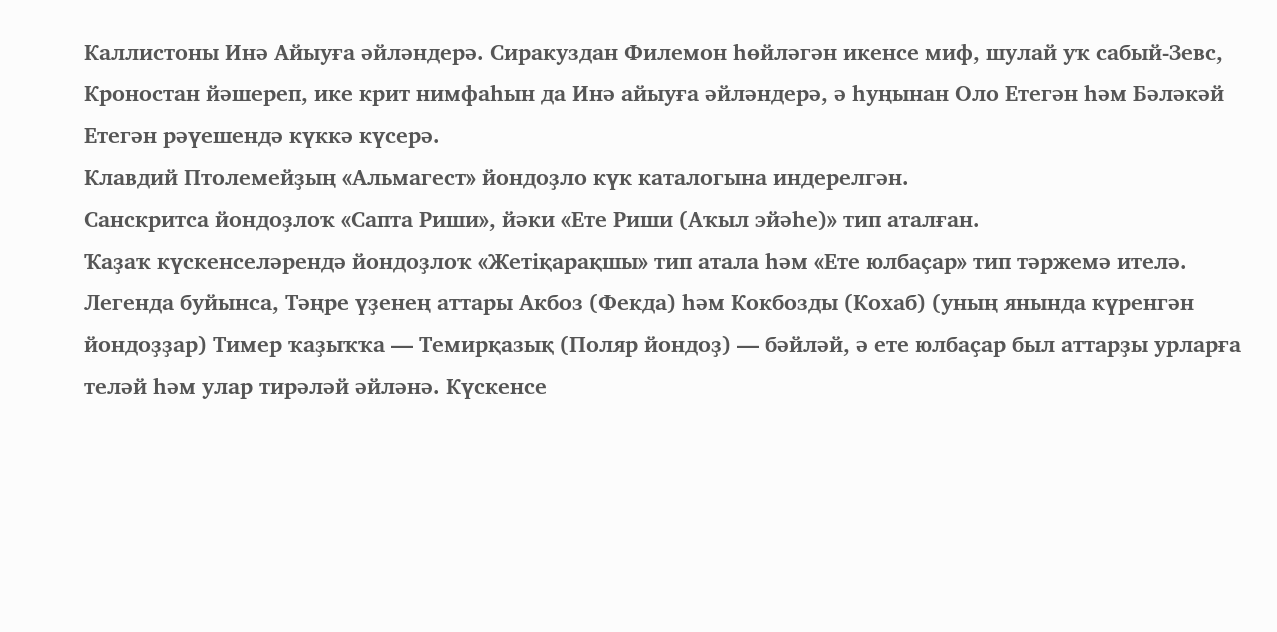Каллистоны Инә Айыуға әйләндерә. Сиракуздан Филемон һөйләгән икенсе миф, шулай уҡ сабый-Зевс, Кроностан йәшереп, ике крит нимфаһын да Инә айыуға әйләндерә, ә һуңынан Оло Етегән һәм Бәләкәй Етегән рәүешендә күккә күсерә.
Клавдий Птолемейҙың «Альмагест» йондоҙло күк каталогына индерелгән.
Санскритса йондоҙлоҡ «Сапта Риши», йәки «Ете Риши (Аҡыл эйәһе)» тип аталған.
Ҡаҙаҡ күскенселәрендә йондоҙлоҡ «Жетіқарақшы» тип атала һәм «Ете юлбаҫар» тип тәржемә ителә. Легенда буйынса, Тәңре үҙенең аттары Акбоз (Фекда) һәм Кокбозды (Кохаб) (уның янында күренгән йондоҙҙар) Тимер ҡаҙыҡҡа — Темирқазық (Поляр йондоҙ) — бәйләй, ә ете юлбаҫар был аттарҙы урларға теләй һәм улар тирәләй әйләнә. Күскенсе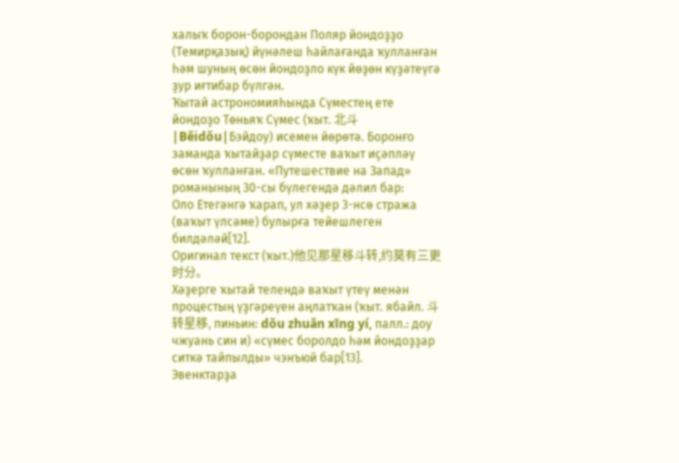халыҡ борон-борондан Поляр йондоҙҙо (Темирқазық) йүнәлеш һайлағанда ҡулланған һәм шуның өсөн йондоҙло күк йөҙөн күҙәтеүгә ҙур иғтибар бүлгән.
Ҡытай астрономияһында Сүместең ете йондоҙо Төньяҡ Сүмес (ҡыт. 北斗|Běidǒu|Бэйдоу) исемен йөрөтә. Боронғо заманда ҡытайҙар сүместе ваҡыт иҫәпләү өсөн ҡулланған. «Путешествие на Запад» романының 30-сы бүлегендә дәлил бар:
Оло Етегәнгә ҡарап, ул хәҙер 3-нсө стража (ваҡыт үлсәме) булырға тейешлеген билдәләй[12].
Оригинал текст (ҡыт.)他见那星移斗转,约莫有三更时分。
Хәҙерге ҡытай телендә ваҡыт үтеү менән процестың үҙгәреүен аңлатҡан (ҡыт. ябайл. 斗转星移, пиньин: dǒu zhuǎn xīng yí, палл.: доу чжуань син и) «сүмес боролдо һәм йондоҙҙар ситкә тайпылды» чэнъюй бар[13].
Эвенктарҙа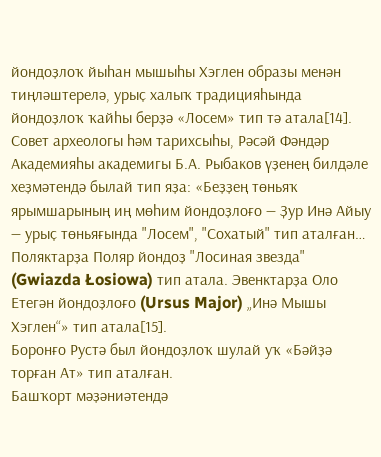йондоҙлоҡ йыһан мышыһы Хэглен образы менән тиңләштерелә, урыҫ халыҡ традицияһында йондоҙлоҡ ҡайһы берҙә «Лосем» тип тә атала[14]. Совет археологы һәм тарихсыһы, Рәсәй Фәндәр Академияһы академигы Б.А. Рыбаков үҙенең билдәле хеҙмәтендә былай тип яҙа: «Беҙҙең төньяҡ ярымшарының иң мөһим йондоҙлоғо — Ҙур Инә Айыу — урыҫ төньяғында "Лосем", "Сохатый" тип аталған… Поляктарҙа Поляр йондоҙ "Лосиная звезда" (Gwiazda Łosiowa) тип атала. Эвенктарҙа Оло Етегән йондоҙлоғо (Ursus Major) „Инә Мышы Хэглен“» тип атала[15].
Боронғо Рустә был йондоҙлоҡ шулай уҡ «Бәйҙә торған Ат» тип аталған.
Башҡорт мәҙәниәтендә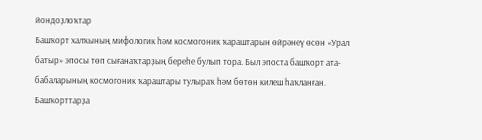йондоҙлоҡтар
Башҡорт халҡының мифологик һәм космогоник ҡараштарын өйрәнеү өсөн «Урал батыр» эпосы төп сығанаҡтарҙың береһе булып тора. Был эпоста башҡорт ата-бабаларының космогоник ҡараштары тулыраҡ һәм бөтөн килеш һаҡланған.
Башҡорттарҙа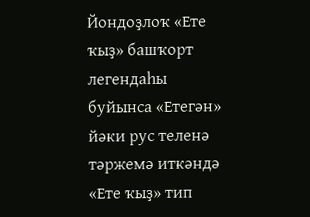Йондоҙлоҡ «Ете ҡыҙ» башҡорт легендаһы буйынса «Етегән» йәки рус теленә тәржемә иткәндә «Ете ҡыҙ» тип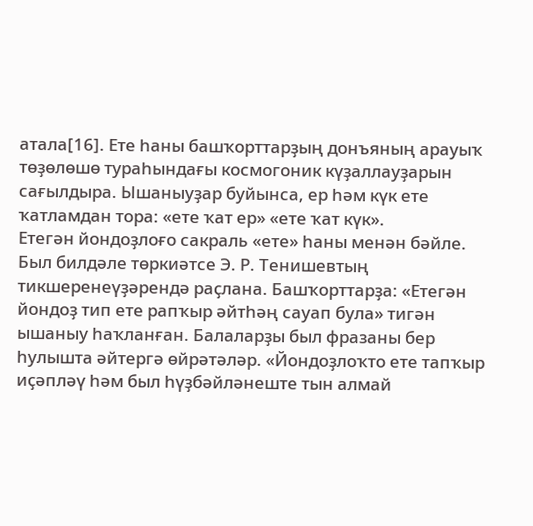атала[16]. Ете һаны башҡорттарҙың донъяның арауыҡ төҙөлөшө тураһындағы космогоник күҙаллауҙарын сағылдыра. Ышаныуҙар буйынса, ер һәм күк ете ҡатламдан тора: «ете ҡат ер» «ете ҡат күк».
Етегән йондоҙлоғо сакраль «ете» һаны менән бәйле. Был билдәле төркиәтсе Э. Р. Тенишевтың тикшеренеүҙәрендә раҫлана. Башҡорттарҙа: «Етегән йондоҙ тип ете рапҡыр әйтһәң сауап була» тигән ышаныу һаҡланған. Балаларҙы был фразаны бер һулышта әйтергә өйрәтәләр. «Йондоҙлоҡто ете тапҡыр иҫәпләү һәм был һүҙбәйләнеште тын алмай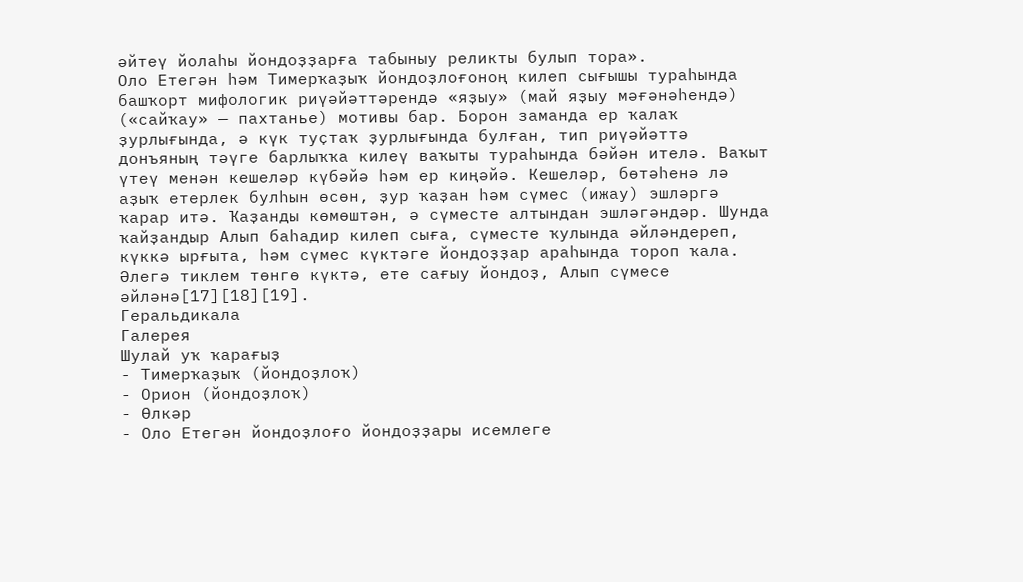әйтеү йолаһы йондоҙҙарға табыныу реликты булып тора».
Оло Етегән һәм Тимерҡаҙыҡ йондоҙлоғоноң килеп сығышы тураһында башҡорт мифологик риүәйәттәрендә «яҙыу» (май яҙыу мәғәнәһендә) («сайҡау» — пахтанье) мотивы бар. Борон заманда ер ҡалаҡ ҙурлығында, ә күк туҫтаҡ ҙурлығында булған, тип риүәйәттә донъяның тәүге барлыҡҡа килеү ваҡыты тураһында бәйән ителә. Ваҡыт үтеү менән кешеләр күбәйә һәм ер киңәйә. Кешеләр, бөтәһенә лә аҙыҡ етерлек булһын өсөн, ҙур ҡаҙан һәм сүмес (ижау) эшләргә ҡарар итә. Ҡаҙанды көмөштән, ә сүместе алтындан эшләгәндәр. Шунда ҡайҙандыр Алып баһадир килеп сыға, сүместе ҡулында әйләндереп, күккә ырғыта, һәм сүмес күктәге йондоҙҙар араһында тороп ҡала. Әлегә тиклем төнгө күктә, ете сағыу йондоҙ, Алып сүмесе әйләнә[17][18][19].
Геральдикала
Галерея
Шулай уҡ ҡарағыҙ
- Тимерҡаҙыҡ (йондоҙлоҡ)
- Орион (йондоҙлоҡ)
- Өлкәр
- Оло Етегән йондоҙлоғо йондоҙҙары исемлеге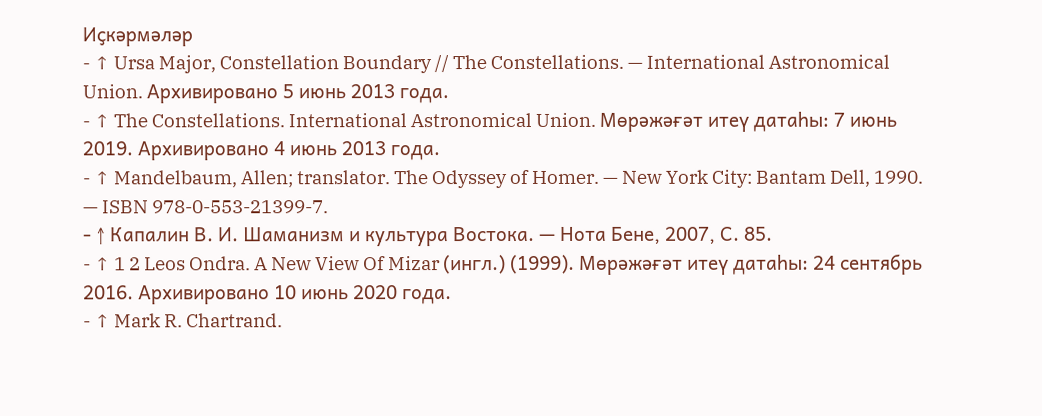Иҫкәрмәләр
- ↑ Ursa Major, Constellation Boundary // The Constellations. — International Astronomical Union. Архивировано 5 июнь 2013 года.
- ↑ The Constellations. International Astronomical Union. Мөрәжәғәт итеү датаһы: 7 июнь 2019. Архивировано 4 июнь 2013 года.
- ↑ Mandelbaum, Allen; translator. The Odyssey of Homer. — New York City: Bantam Dell, 1990. — ISBN 978-0-553-21399-7.
- ↑ Капалин В. И. Шаманизм и культура Востока. — Нота Бене, 2007, С. 85.
- ↑ 1 2 Leos Ondra. A New View Of Mizar (ингл.) (1999). Мөрәжәғәт итеү датаһы: 24 сентябрь 2016. Архивировано 10 июнь 2020 года.
- ↑ Mark R. Chartrand.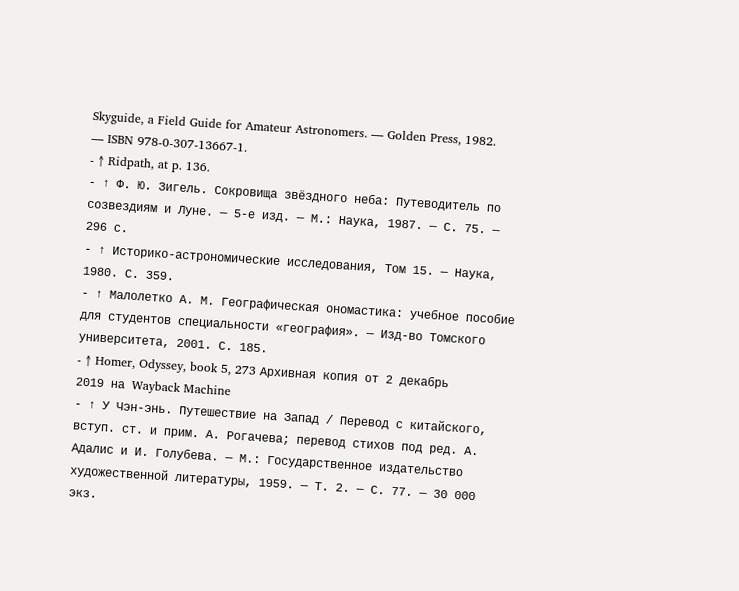Skyguide, a Field Guide for Amateur Astronomers. — Golden Press, 1982. — ISBN 978-0-307-13667-1.
- ↑ Ridpath, at p. 136.
- ↑ Ф. Ю. Зигель. Сокровища звёздного неба: Путеводитель по созвездиям и Луне. — 5-е изд. — М.: Наука, 1987. — С. 75. — 296 с.
- ↑ Историко-астрономические исследования, Том 15. — Наука, 1980. С. 359.
- ↑ Малолетко А. М. Географическая ономастика: учебное пособие для студентов специальности «география». — Изд-во Томского университета, 2001. С. 185.
- ↑ Homer, Odyssey, book 5, 273 Архивная копия от 2 декабрь 2019 на Wayback Machine
- ↑ У Чэн-энь. Путешествие на Запад / Перевод с китайского, вступ. ст. и прим. А. Рогачева; перевод стихов под ред. А. Адалис и И. Голубева. — М.: Государственное издательство художественной литературы, 1959. — Т. 2. — С. 77. — 30 000 экз.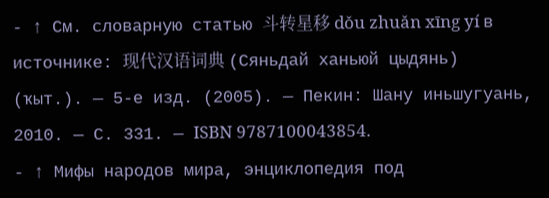- ↑ См. словарную статью 斗转星移 dǒu zhuǎn xīng yí в источнике: 现代汉语词典 (Сяньдай ханьюй цыдянь) (ҡыт.). — 5-е изд. (2005). — Пекин: Шану иньшугуань, 2010. — С. 331. — ISBN 9787100043854.
- ↑ Мифы народов мира, энциклопедия под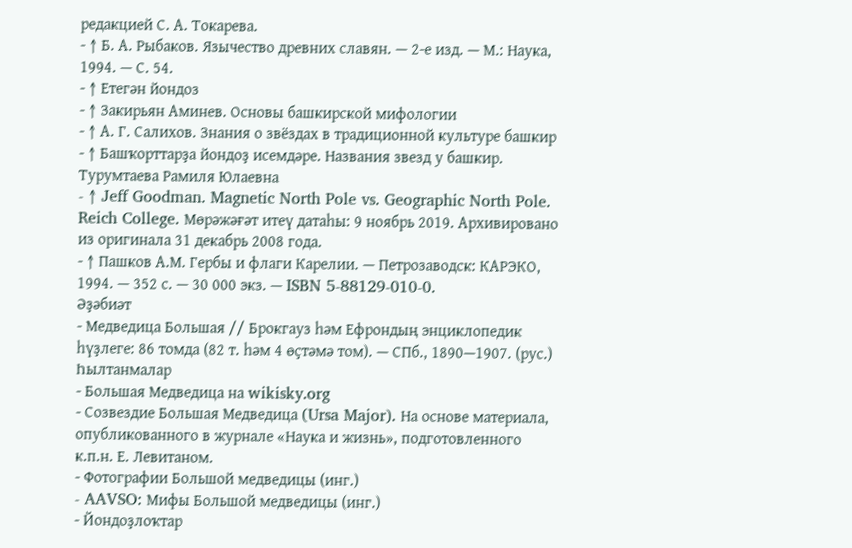редакцией С. А. Токарева.
- ↑ Б. А. Рыбаков. Язычество древних славян. — 2-е изд. — М.: Наука, 1994. — С. 54.
- ↑ Етегән йондоз
- ↑ Закирьян Аминев. Основы башкирской мифологии
- ↑ А. Г. Салихов. Знания о звёздах в традиционной культуре башкир
- ↑ Башҡорттарҙа йондоҙ исемдәре. Названия звезд у башкир. Турумтаева Рамиля Юлаевна
- ↑ Jeff Goodman. Magnetic North Pole vs. Geographic North Pole. Reich College. Мөрәжәғәт итеү датаһы: 9 ноябрь 2019. Архивировано из оригинала 31 декабрь 2008 года.
- ↑ Пашков А.М. Гербы и флаги Карелии. — Петрозаводск: КАРЭКО, 1994. — 352 с. — 30 000 экз. — ISBN 5-88129-010-0.
Әҙәбиәт
- Медведица Большая // Брокгауз һәм Ефрондың энциклопедик һүҙлеге: 86 томда (82 т. һәм 4 өҫтәмә том). — СПб., 1890—1907. (рус.)
Һылтанмалар
- Большая Медведица на wikisky.org
- Созвездие Большая Медведица (Ursa Major). На основе материала, опубликованного в журнале «Наука и жизнь», подготовленного к.п.н. Е. Левитаном.
- Фотографии Большой медведицы (инг.)
- AAVSO: Мифы Большой медведицы (инг.)
- Йондоҙлоҡтар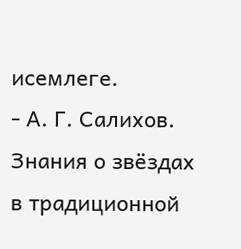исемлеге.
- А. Г. Салихов. Знания о звёздах в традиционной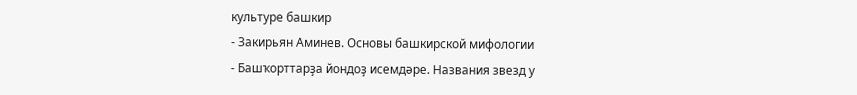культуре башкир
- Закирьян Аминев. Основы башкирской мифологии
- Башҡорттарҙа йондоҙ исемдәре. Названия звезд у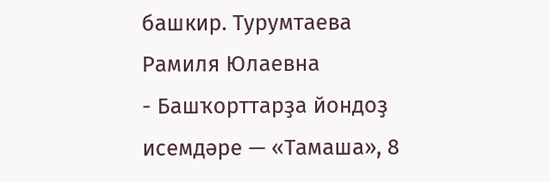башкир. Турумтаева Рамиля Юлаевна
- Башҡорттарҙа йондоҙ исемдәре — «Тамаша», 8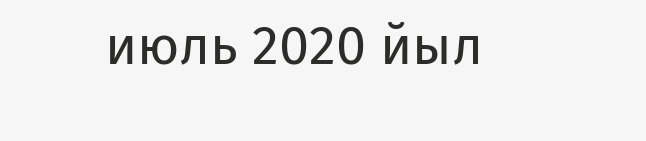июль 2020 йыл